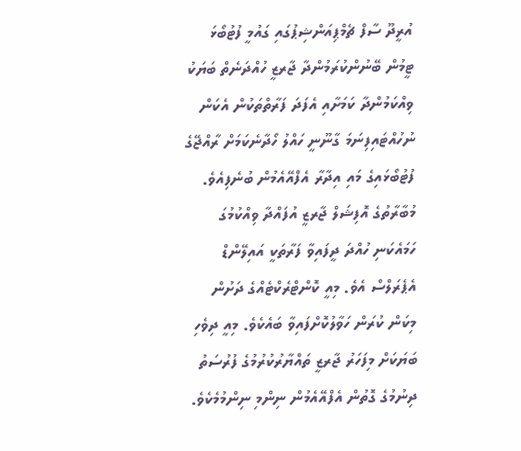އުރީދޫ ސާފް ޗެމްޕިއަންޝިޕުގައި ގައުމީ ފުޓުބޯޅަ ޓީމުން ބޭނުންކުރަމުންދާ ޖާރޒީ ހުއްދަނެތް ބަޔަކު ވިއްކަމުންދާ ކަމަށާއި އެފަދަ ފަރާތްތަކުން އެކަން ނުހުއްޓައިފިނަމަ ގާނޫނީ ހައްލު ހޯދާނެކަމަށް ރާއްޖޭގެ ފުޓުބޯޅައިގެ މައި އިދާރާ އެފްއޭއެމުން ބުނެފިއެވެ.
މުބާރާތުގެ އޮފިޝަލް ޖާރޒީ އުފައްދާ ވިއްކުމުގަ ހަމައެކަނި ހުއްދަ ދީފައިވާ ފަރާތަކީ އައިލޭންޑް އެޕެރަލްސް އެވެ. މިއީ ކޮންޓްރެކްޓެއްގެ ދަށުން މިކަން ކުރަން ހަވާލުކޮށްފައިވާ ބައެކެވެ. މިއީ ދިވެހި ބަޔަކަށް މިފަހަރު ޖާރޒީ ތައްޔާރުކުރުމުގެ ފުރުސަތު ދިނުމުގެ ގޮތުން އެފްއޭއެމުން ނިންމި ނިންމުމެކެވެ.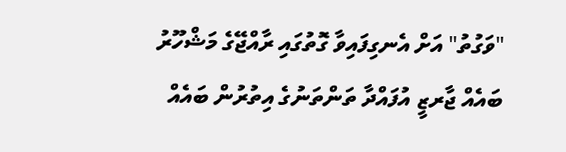"ވަގުތު" އަށް އެނގިފައިވާ ގޮތުގައި ރާއްޖޭގެ މަޝްހޫރު ބައެއް ޖާރޒީ އުފައްދާ ތަންތަނުގެ އިތުރުން ބައެއް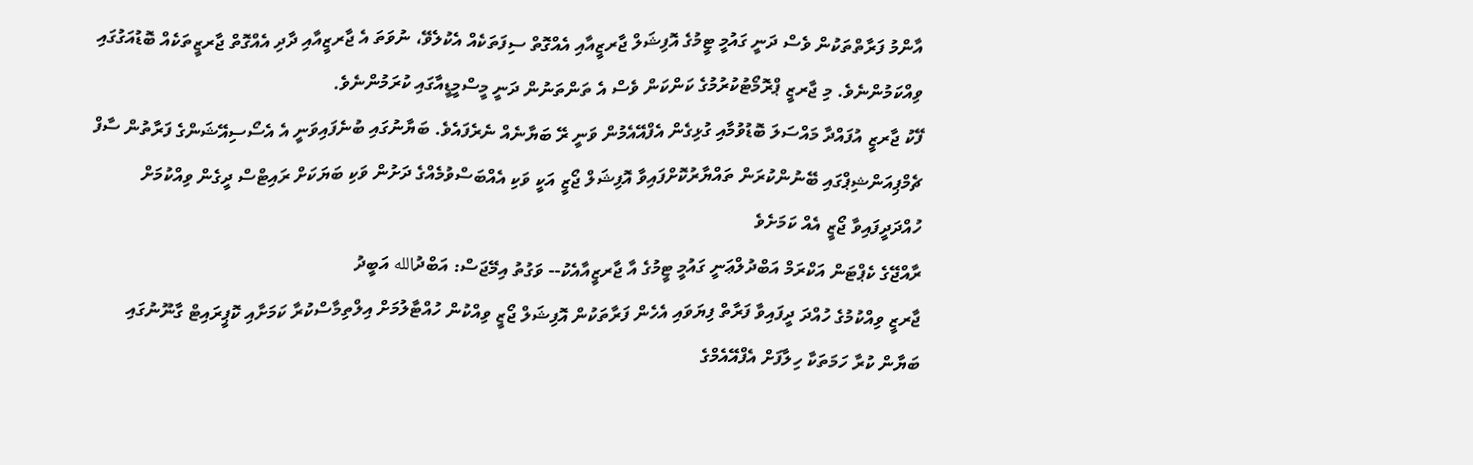އާންމު ފަރާތްތަކުން ވެސް ދަނީ ގައުމީ ޓީމުގެ އޮފިޝަލް ޖާރޒީއާއި އެއްގޮތް ސިފަތަކެއް އެކުލެވޭ، ނުވަތަ އެ ޖާރޒީއާއި ދާދި އެއްގޮތް ޖާރޒީތަކެއް ބޮޑުއަގުގައި ވިއްކަމުންނެވެ. މި ޖާރޒީ ޕްރޮމޯޓުކުރުމުގެ ކަންކަން ވެސް އެ ތަންތަނުން ދަނީ މީސްމީޑީއާގައި ކުރަމުންނެވެ.
ފޭކު ޖާރޒީ އުފައްދާ މައްސަލަ ބޮޑުވުމާއި ގުޅިގެން އެފްއޭއެމުން ވަނީ ރޭ ބަޔާނެއް ނެރެފައެވެ. ބަޔާނުގައި ބުނެފައިވަނީ އެ އެސޯސިއޭޝަންގެ ފަރާތުން ސާފް ޗެމްޕިއަންޝިޕްގައި ބޭނުންކުރަން ތައްޔާރުކޮށްފައިވާ އޮފިޝަލް ޖޯޒީ އަކީ ވަކި އެއްބަސްވުމެއްގެ ދަށުން ވަކި ބަޔަކަށް ރައިޓްސް ދީގެން ވިއްކުމަށް ހުއްދަދީފައިވާ ޖޯޒީ އެއް ކަމަށެވެ
ރާއްޖޭގެ ކެޕްޓަން އަކްރަމް އަބްދުލްޢަނީ ގައުމީ ޓީމުގެ އާ ޖާރޒީއާއެކު-- ވަގުތު އިމޭޖަސް: އަބްދުالله އަބީދު
ޖާރޒީ ވިއްކުމުގެ ހުއްދަ ދީފައިވާ ފަރާތް ފިޔަވައި އެހެން ފަރާތަކުން އޮފިޝަލް ޖޯޒީ ވިއްކުން ހުއްޓާލުމަށް އިލްތިމާސްކުރާ ކަމަށާއި ކޮޕީރައިޓް ގާނޫނުގައި ބަޔާން ކުރާ ހަމަތަކާ ހިލާފަށް އެފްއޭއެމްގެ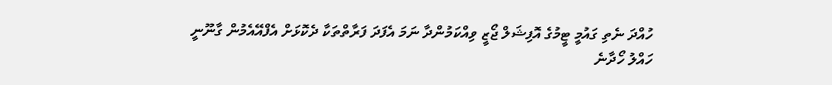ހުއްދަ ނެތި ގައުމީ ޓީމުގެ އޮފިޝަލް ޖޯޒީ ވިއްކަމުންދާ ނަމަ އެފަދަ ފަރާތްތަކާ ދެކޮޅަށް އެފްއޭއެމުން ގާނޫނީ ހައްލު ހޯދާނެ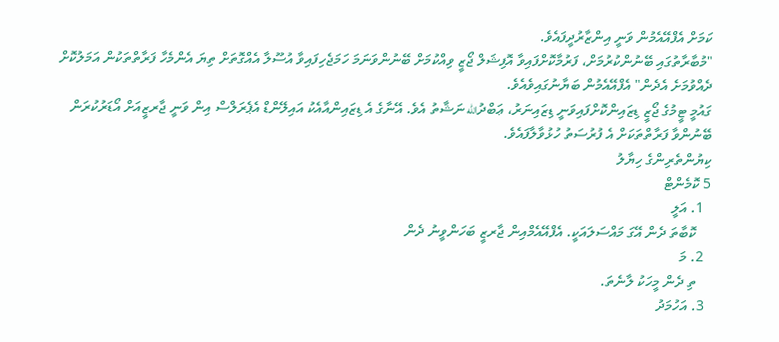ކަމަށް އެފްއޭއެމުން ވަނީ އިންޒާރުދީފައެވެ.
"މުބާރާތުގައި ބޭނުންކުރުމަށް، ފަރުމާކޮށްފައިވާ އޮފިޝަލް ޖޯޒީ ވިއްކުމަށް ބޭނުންވަނަމަ ހަމަޖެހިފައިވާ އުސޫލާ އެއްގޮތަށް ތިޔަ އެންމެހާ ފަރާތްތަކުން އަމަލުކޮށް ދެއްވުމަށެ އެދެން" އެފްއޭއެމުން ބަޔާނުގައިވެއެވެ.
ގައުމީ ޓީމުގެ ޖޯޒީ ޑިޒައިންކޮށްފައިވަނީ ޑިޒައިނަރު، ޢަބްދުالله ނަޝާތު އެވެ. އޭނާގެ އެ ޑިޒައިންއާއެކު އައިލޭންޑް އެޕެރަލްސް އިން ވަނީ ޖާރޒީއަށް އޯޑަރުކުރަން ބޭނުންވާ ފަރާތްތަކަށް އެ ފުރުސަތު ހުޅުވާލާފައެވެ.
ކިޔުންތެރިންގެ ހިޔާލު
5 ކޮމެންޓް
  1. އަލީ
    ކޮބާތަ ދެން އޭގަ މައްސަލައަކީ. އެފްއޭއެމްއިން ޖާރޒީ ބަހަންވީނު ދެން
  2. މަ
    ތި ދެން މީހަކު ލާނެތަ.
  3. އަހުމަދު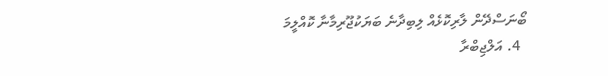ބޯނަސްދޭން ލާރިކޮޅެއް ލިބިދާނެ ބަޔަކުޖޫރިމާނާ ކޮއްލީމަ
  4. އަލްޖިބްރާ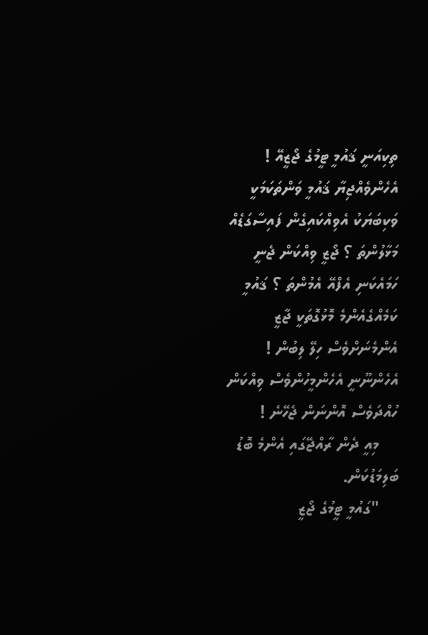ތިކިއަނީ ޤައުމީ ޓީމުގެ ޖޯޒީއޭ ! އެހެންވެއްޖިޔާ ޤައުމީ ވަންތަކަމަކީ ވަކިބަޔަކު އެވިއްކައިގެން ފައިސާގަޑެއް މަޅާލުންތަ ؟ ޖޯޒީ ވިއްކަން ޖެނީ ހަމައެކަނި އެފްއޭ އެމުންތަ ؟ ޤައުމީ ކަމެއްގެއެންމެ މޮޅުގޮތަކީ ޖާޒީ އެންމެނަށްވެސް ހިލޭ ލިބުން ! އެހެންނޫނީ އެހެންމީހުންވެސް ވިއްކަން ހުއްދަވެސް އޮންނަން ޖެހޭނެ !
    މިއީ ދެން ރާއްޖޭގައި އެންމެ ބޮޑު ބަލިމަޑުކަން.
    "ގައުމީ ޓީމުގެ ޖޯޒީ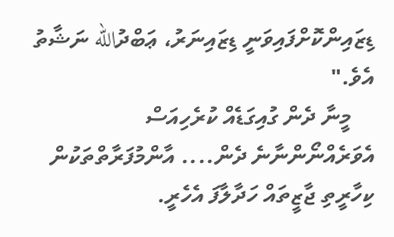ޑިޒައިންކޮށްފައިވަނީ ޑިޒައިނަރު، ޢަބްދުالله ނަޝާތު އެވެ."
    މީނާ ދެން ގުއިގަޑެއް ކުރެހިއަސް އެވަރެއްނޯންނާނެ ދެން.... އާންމުފަރާތްތަކުން ކިހާރީތި ޖާޒީތައް ހަދާލާފަ އެހެރީ.